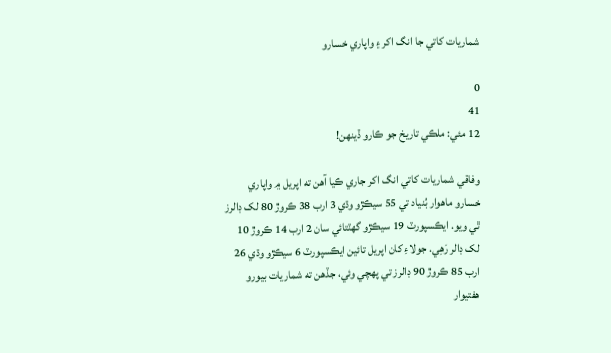شماريات کاتي جا انگ اکر ۽ واپاري خسارو

0
41
12 مئي: ملڪي تاريخ جو ڪارو ڏينهن!

وفاقي شماريات کاتي انگ اکر جاري ڪيا آهن ته اپريل ۾ واپاري خسارو ماهوار بُنياد تي 55 سيڪڙو وڌي 3 ارب 38 ڪروڙ 80 لک ڊالرز ٿي ويو. ايڪسپورٽ 19 سيڪڙو گهٽتائي سان 2 ارب 14 ڪروڙ 10 لک ڊالر رَهِي. جولاءِ کان اپريل تائين ايڪسپورٽ 6 سيڪڙو وڌي 26 ارب 85 ڪروڙ 90 ڊالرز تي پهچي وئي، جڏهن ته شماريات بيورو هفتيوار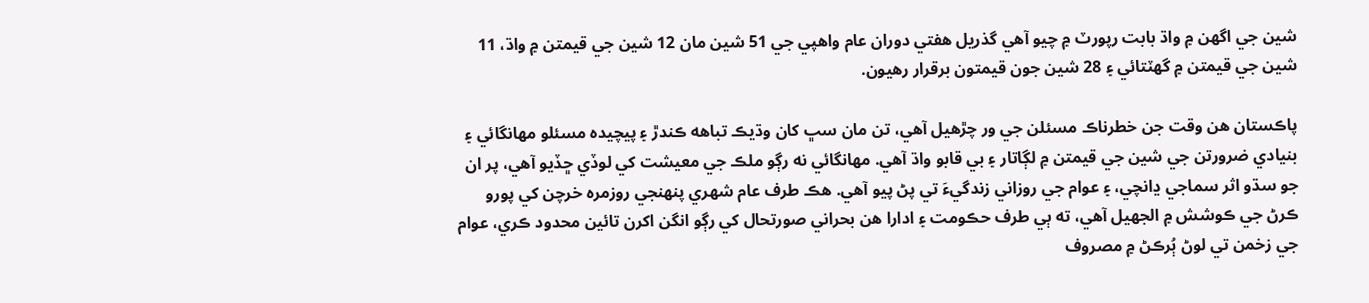شين جي اگهن ۾ واڌ بابت رپورٽ ۾ چيو آھي گذريل هفتي دوران عام واهپي جي 51 شين مان 12 شين جي قيمتن ۾ واڌ، 11 شين جي قيمتن ۾ گهٽتائي ۽ 28 شين جون قيمتون برقرار رهيون.

پاڪستان هن وقت جن خطرناڪ مسئلن جي ور چڙهيل آهي، تن مان سڀ کان وڌيڪ تباهه ڪندڙ ۽ پيچيده مسئلو مهانگائي ۽ بنيادي ضرورتن جي شين جي قيمتن ۾ لڳاتار ۽ بي قابو واڌ آهي. مهانگائي نه رڳو ملڪ جي معيشت کي لوڏي ڇڏيو آهي، پر ان جو سڌو اثر سماجي ڍانچي، ۽ عوام جي روزاني زندگيءَ تي پڻ پيو آهي. هڪ طرف عام شهري پنهنجي روزمره خرچن کي پورو ڪرڻ جي ڪوشش ۾ الجهيل آهي، ته ٻي طرف حڪومت ۽ ادارا هن بحراني صورتحال کي رڳو انگن اکرن تائين محدود ڪري، عوام جي زخمن تي لوڻ ٻُرڪڻ ۾ مصروف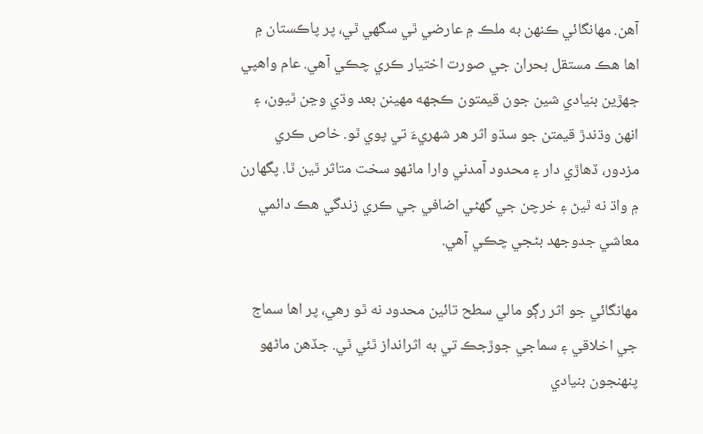آهن. مهانگائي ڪنهن به ملڪ ۾ عارضي ٿي سگهي ٿي، پر پاڪستان ۾ اها هڪ مستقل بحران جي صورت اختيار ڪري چڪي آهي. عام واهپي جهڙين بنيادي شين جون قيمتون ڪجهه مهينن بعد وڌي وڃن ٿيون، ۽ انهن وڌندڙ قيمتن جو سڌو اثر هر شهريءَ تي پوي ٿو. خاص ڪري مزدور، ڏهاڙي دار ۽ محدود آمدني وارا ماڻهو سخت متاثر ٿين ٿا. پگهارن ۾ واڌ نه ٿيڻ ۽ خرچن جي گهڻي اضافي جي ڪري زندگي هڪ دائمي معاشي جدوجهد بڻجي چڪي آهي.

مهانگائي جو اثر رڳو مالي سطح تائين محدود نه ٿو رهي، پر اها سماج جي اخلاقي ۽ سماجي جوڙجڪ تي به اثرانداز ٿئي ٿي. جڏهن ماڻهو پنهنجون بنيادي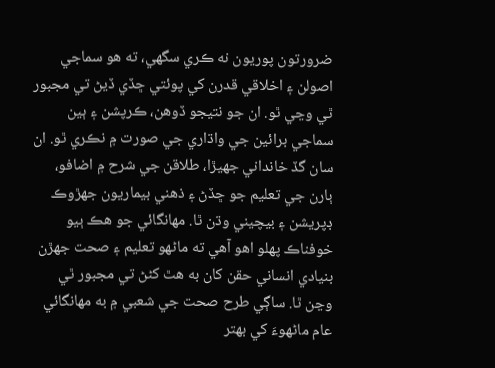ضرورتون پوريون نه ڪري سگهي، ته هو سماجي اصولن ۽ اخلاقي قدرن کي پوئتي ڇڏي ڏيڻ تي مجبور ٿي وڃي ٿو. ان جو نتيجو ڏوهن، ڪرپشن ۽ ٻين سماجي برائين جي واڌاري جي صورت ۾ نڪري ٿو. ان سان گڏ خانداني جهيڙا، طلاقن جي شرح ۾ اضافو، ٻارن جي تعليم جو ڇڏڻ ۽ ذهني بيماريون جهڙوڪ ڊپريشن ۽ بيچيني وڌن ٿا. مهانگائي جو هڪ ٻيو خوفناڪ پهلو اهو آهي ته ماڻهو تعليم ۽ صحت جهڙن بنيادي انساني حقن کان به هٿ کڻڻ تي مجبور ٿي وڃن ٿا. ساڳي طرح صحت جي شعبي ۾ به مهانگائي عام ماڻهوءَ کي بهتر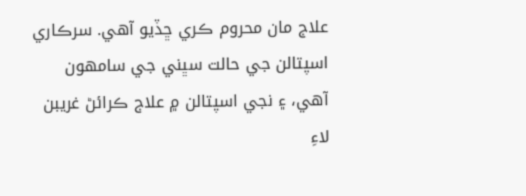علاج مان محروم ڪري ڇڏيو آهي. سرڪاري اسپتالن جي حالت سڀني جي سامهون آهي، ۽ نجي اسپتالن ۾ علاج ڪرائڻ غريبن لاءِ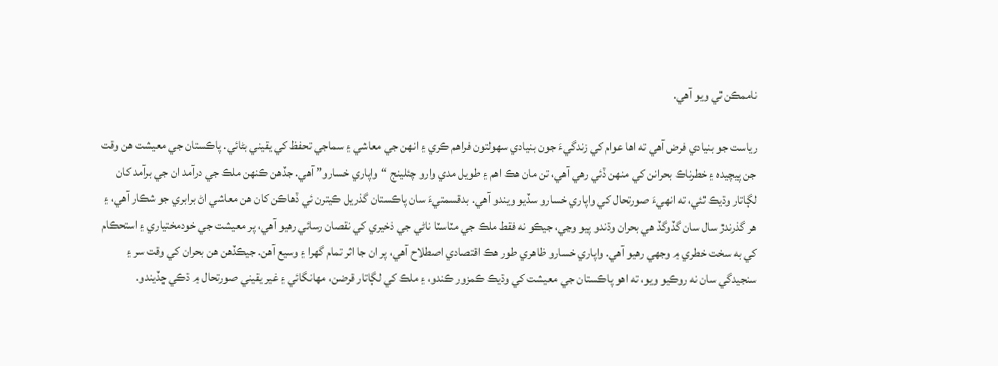ناممڪن ٿي ويو آهي.

رياست جو بنيادي فرض آهي ته اها عوام کي زندگيءَ جون بنيادي سهولتون فراهم ڪري ۽ انهن جي معاشي ۽ سماجي تحفظ کي يقيني بڻائي. پاڪستان جي معيشت هن وقت جن پيچيده ۽ خطرناڪ بحرانن کي منهن ڏئي رهي آهي، تن مان هڪ اهم ۽ طويل مدي وارو چئلينج “واپاري خسارو” آهي. جڏهن ڪنهن ملڪ جي درآمد ان جي برآمد کان لڳاتار وڌيڪ ٿئي، ته انهيءَ صورتحال کي واپاري خسارو سڏيو ويندو آهي. بدقسمتيءَ سان پاڪستان گذريل ڪيترن ئي ڏهاڪن کان هن معاشي اڻ برابري جو شڪار آهي، ۽ هر گذرندڙ سال سان گڏوگڏ هي بحران وڌندو پيو وڃي، جيڪو نه فقط ملڪ جي مٽاسٽا ناڻي جي ذخيري کي نقصان رسائي رهيو آهي، پر معيشت جي خودمختياري ۽ استحڪام کي به سخت خطري ۾ وجهي رهيو آهي. واپاري خسارو ظاهري طور هڪ اقتصادي اصطلاح آهي، پر ان جا اثر تمام گهرا ۽ وسيع آهن. جيڪڏهن هن بحران کي وقت سر ۽ سنجيدگي سان نه روڪيو ويو، ته اهو پاڪستان جي معيشت کي وڌيڪ ڪمزور ڪندو، ۽ ملڪ کي لڳاتار قرضن، مهانگائي ۽ غير يقيني صورتحال ۾ ڌڪي ڇڏيندو.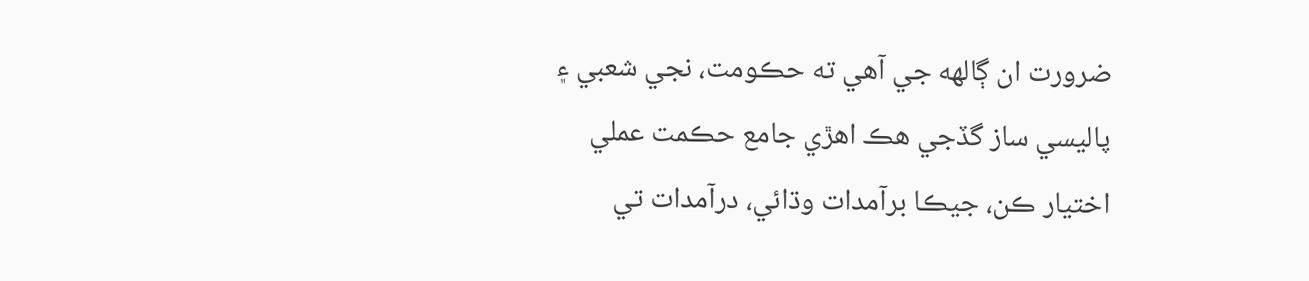ضرورت ان ڳالهه جي آهي ته حڪومت، نجي شعبي ۽ پاليسي ساز گڏجي هڪ اهڙي جامع حڪمت عملي اختيار ڪن، جيڪا برآمدات وڌائي، درآمدات تي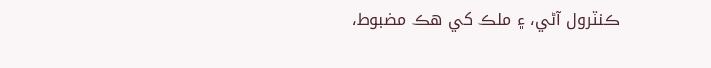ڪنٽرول آڻي، ۽ ملڪ کي هڪ مضبوط،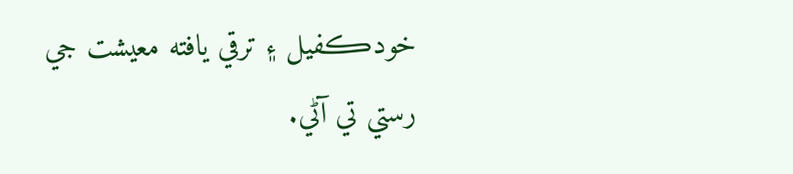خودڪفيل ۽ ترقي يافته معيشت جي رستي تي آڻي.